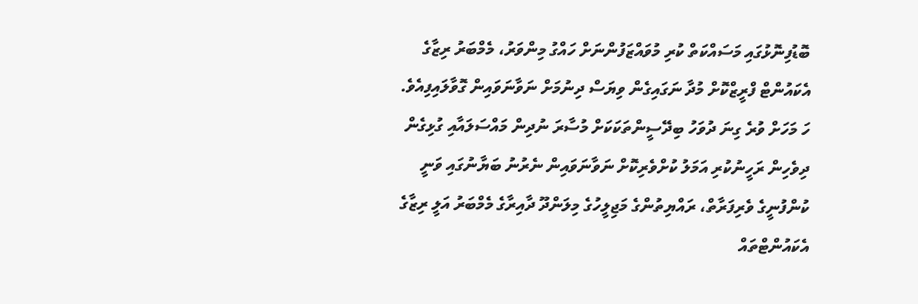ބޮޑުފިނޮޅުގައި މަސައްކަތް ކުރި މުވައްޒަފުންނަށް ހައްގު މިންވަރު، މެމްބަރު ރިޒާގެ އެކައުންޓް ފްރީޒްކޮށް މުދާ ނަގައިގެން ވިޔަސް ދިނުމަށް ނަވާނަވައިން ގޮވާލައިފިއެވެ.
ހަ މަހަށް ވުރެ ގިނަ ދުވަހު ބިދޭސީންތަކަކަށް މުސާރަ ނުދިން މައްސަލައާއި ގުޅިގެން ދިވެހިން ރަހީނުކުރި އަމަލު ކުށްވެރިކޮށް ނަވާނަވައިން ނެރުނު ބަޔާނުގައި ވަނީ ކުންފުނީގެ ވެރިފަރާތް، ރައްޔިތުންގެ މަޖިލީހުގެ މިލަންދޫ ދާއިރާގެ މެމްބަރު އަލީ ރިޒާގެ އެކައުންޓްތައް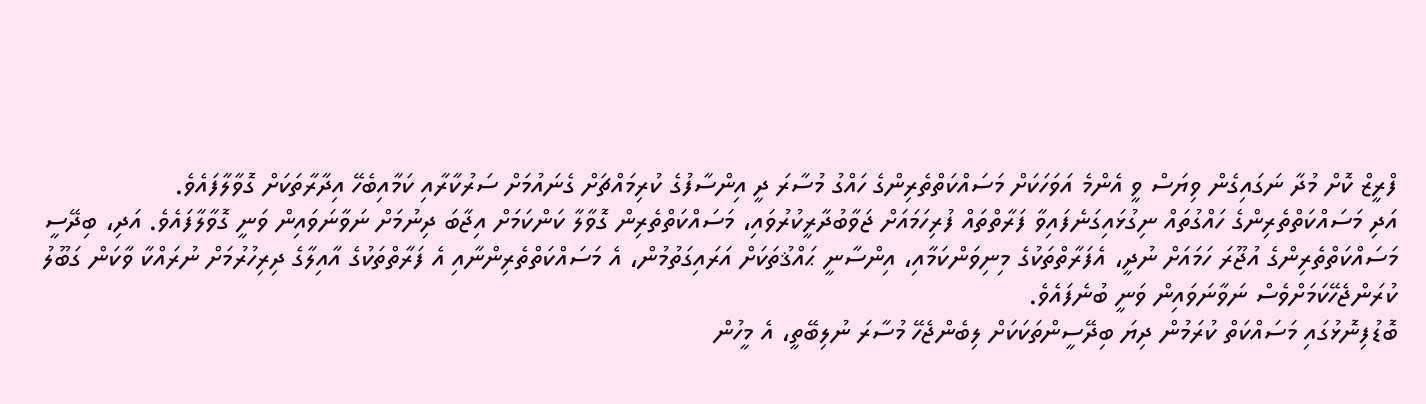ފްރީޒް ކޮށް މުދާ ނަގައިގެން ވިޔަސް ވީ އެންމެ އަވަހަކަށް މަސައްކަތްތެރިންގެ ހައްގު މުސާރަ ދީ އިންސާފުގެ ކުރިމައްޗަށް ގެނައުމަށް ސަރުކާރާއި ކަމާއިބެހޭ އިދާރާތަކަށް ގޮވާލާފައެވެ.
އަދި މަސައްކަތްތެރިންގެ ހައްގުތައް ނިގުޅައިގަނެފައިވާ ފަރާތްތައް ފުރިހަމައަށް ޖަވާބުދާރީކުރުވައި، މަސައްކަތްތެރިން ގޮވާލާ ކަންކަމަށް އިޖާބަ ދިނުމަށް ނަވާނަވައިން ވަނީ ގޮވާލާފައެވެ. އަދި، ބިދޭސީ މަސައްކަތްތެރިންގެ އުޖޫރަ ހަމައަށް ނުދީ، އެފަރާތްތަކުގެ މިނިވަންކަމާއި، އިންސާނީ ޙައްޤުތަކަށް އަރައިގަތުމުން، އެ މަސައްކަތްތެރިންނާއި އެ ފަރާތްތަކުގެ އާއިލާގެ ދިރިހުރުމަށް ނުރައްކާ ވާކަން ގަބޫލު ކުރަންޖެހޭކަމަށްވެސް ނަވާނަވައިން ވަނީ ބުނެފައެވެ.
ބޮޑުފިނޮޅުގައި މަސައްކަތް ކުރަމުން ދިޔަ ބިދޭސީންތަކަކަށް ލިބެންޖެހޭ މުސާރަ ނުލިބޭތީ، އެ މީހުން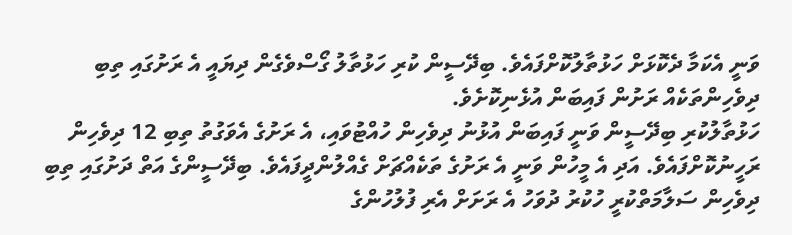ވަނީ އެކަމާ ދެކޮޅަށް ހަޅުތާލުކޮށްފައެވެ. ބިދޭސީން ކުރި ހަޅުތާލު ގޯސްވެގެން ދިޔައީ އެ ރަށުގައި ތިބި ދިވެހިންތަކެއް ރަށުން ފައިބަން އުޅެނިކޮށެވެ.
ހަޅުތާލުކުރި ބިދޭސީން ވަނީ ފައިބަން އުޅުނު ދިވެހިން ހުއްޓުވައި، އެ ރަށުގެ އެވަގުތު ތިބި 12 ދިވެހިން ރަހީނުކޮށްފައެވެ. އަދި އެ މީހުން ވަނީ އެ ރަށުގެ ތަކެއްޗަށް ގެއްލުންދީފައެވެ. ބިދޭސީންގެ އަތް ދަށުގައި ތިބި ދިވެހިން ސަލާމަތްކުރީ ހުކުރު ދުވަހު އެ ރަށަށް އެރި ފުލުހުންގެ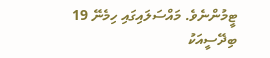ޓީމުންނެވެ. މައްސަލައިގައި ހިމެނޭ 19 ބިދޭސީއަކު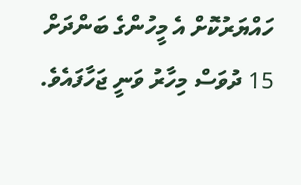ހައްޔަރުކޮށް އެ މީހުންގެ ބަންދަށް 15 ދުވަސް މިހާރު ވަނީ ޖަހާފައެވެ.